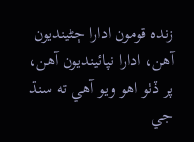زندہ قومون ادارا ڄڻينديون آھن، ادارا نپائينديون آھن، پر ڏٺو اهو ويو آهي ته سنڌ جي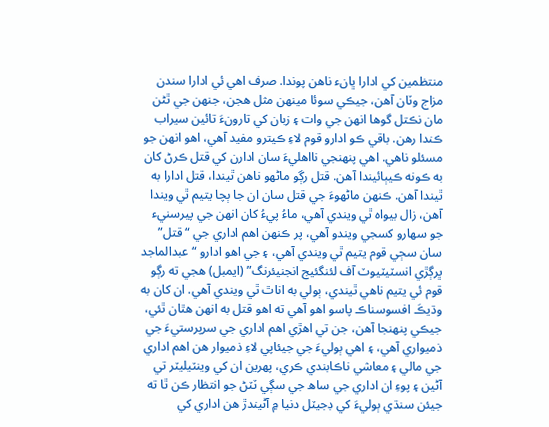منتظمين کي ادارا ڀانء ناھن پوندا. صرف اھي ئي ادارا سندن مزاج وٽان آهن، جيڪي سوئا مينھن مثل ھجن، جنھن جي ٿڻن مان نڪتل گوھا انھن جي وات ۽ زبان کي تارونءَ تائين سيراب ڪندا رھن. باقي ڪو ادارو قوم لاءِ ڪيترو مفيد آهي، اھو انھن جو مسئلو ناهي. اھي پنھنجي نااهليءَ سان ادارن کي قتل ڪرڻ کان به ڪونه ڪيٻائيندا آھن. قتل رڳو ماڻھو ناھن ٿيندا، قتل ادارا به ٿيندا آهن. ڪنھن ماڻھوءَ جي قتل سان ان جا ٻچا يتيم ٿي ويندا آھن، زال بيواه ٿي ويندي آھي، ماءُ پيءُ کان انھن جي پيرسنيء جو سھارو کسجي ويندو آهي، پر ڪنھن اھم اداري جي “قتل” سان سڄي قوم يتيم ٿي ويندي آھي، ۽ جي اھو ادارو “عبدالماجد ڀرڳڙي انسٽيٽيوٽ آف لئنگئيج انجنيئرنگ” (ايمبل) ھجي ته رڳو قوم ئي يتيم ناهي ٿيندي، ٻولي به اناٿ ٿي ويندي آھي. ان کان به وڌيڪَ افسوسناڪ پاسو اھو آھي ته اھو قتل به انھن ھٿان ٿئي، جيڪي پنھنجا آھن، جن تي اھڙي اھم اداري جي سرپرستيءَ جي ذميواري آھي، ۽ اھي ٻوليءَ جي جيئاپي لاءِ ذميوار ھن اھم اداري جي مالي ۽ معاشي ناڪابندي ڪري، پھرين ان کي وينٽيليٽر تي آڻين ۽ پوءِ ان اداري جي ساھ جي سڳي ٽٽڻ جو انتظار ڪن ٿا ته جيئن سنڌي ٻوليءَ کي ڊجيٽل دنيا ۾ آڻيندڙ ھن اداري کي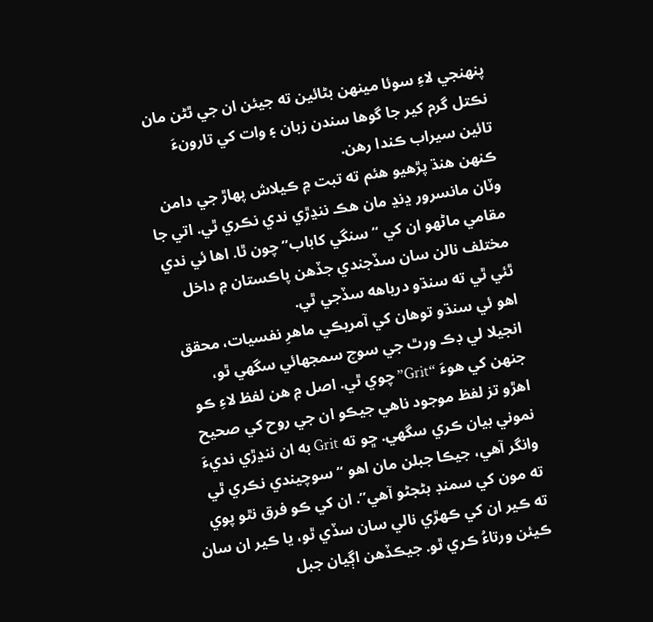پنھنجي لاءِ سوئا مينھن بڻائين ته جيئن ان جي ٿڻن مان نڪتل گرم کير جا گوھا سندن زبان ۽ وات کي تارونءَ تائين سيراب ڪندا رھن.
ڪنھن ھنڌ پڙھيو ھئم ته تبت ۾ ڪيلاش پھاڙ جي دامن وٽان مانسرور ڍنڍ مان هڪ ننڍڙي ندي نڪري ٿي. اتي جا مقامي ماڻهو ان کي “سنگي کاباب” چون ٿا. اها ئي ندي مختلف نالن سان سڏجندي جڏهن پاڪستان ۾ داخل ٿئي ٿي ته سنڌو درياهه سڏجي ٿي.
اهو ئي سنڌو توهان کي آمريڪي ماهرِ نفسيات، محقق انجيلا لي ڊڪ ورٿ جي سوچ سمجهائي سگهي ٿو، جنهن کي هوءَ “Grit” چوي ٿي. اصل ۾ هن لفظ لاءِ ڪو اهڙو تز لفظ موجود ناهي جيڪو ان جي روح کي صحيح نموني بيان ڪري سگهي. ڇو ته Grit به ان ننڍڙي نديءَ وانگر آهي، جيڪا جبلن مان اهو “سوچيندي نڪري ٿي ته مون کي سمنڊ بڻجڻو آهي”. ان کي ڪو فرق نٿو پوي ته ڪير ان کي ڪهڙي نالي سان سڏي ٿو، يا ڪير ان سان ڪيئن ورتاءُ ڪري ٿو. جيڪڏهن اڳيان جبل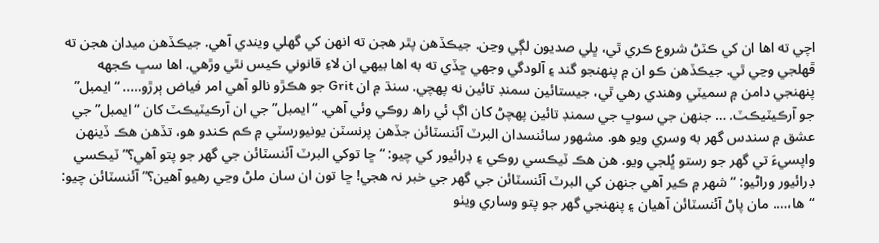اچي ته اها ان کي ڪٽڻ شروع ڪري ٿي، ڀلي صديون لڳي وڃن. جيڪڏهن پٿر هجن ته انهن کي گهلي ويندي آهي. جيڪڏهن ميدان هجن ته ڦهلجي وڃي ٿي. جيڪڏهن ڪو ان ۾ پنهنجو گند ۽ آلودگي وجهي ڇڏي ته به اها بيھي ان لاءِ قانوني ڪيس نٿي وڙهي. اها سڀ ڪجهه پنهنجي دامن ۾ سميٽي وهندي رهي ٿي، جيستائين سمنڊ تائين نه پهچي. سنڌ ۾ ان Grit جو ھڪڙو نالو آھي امر فياض ٻرڙو….. “ايمبل” جو آرڪيٽيڪٽ. … جنھن جي سوڀ جي سمنڊ تائين پھچڻ کان اڳ ئي راھ روڪي وئي آهي. “ایمبل” جي ان آرڪيٽيڪٽ کان “ایمبل” جي عشق ۾ سندس گھر به وسري ويو ھو. مشهور سائنسدان البرٽ آئنسٽائن جڏهن پرنسٽن يونيورسٽي ۾ ڪم ڪندو هو، تڏهن هڪ ڏينهن واپسيءَ تي گهر جو رستو ڀُلجي ويو. هن هڪ ٽيڪسي روڪي ۽ ڊرائيور کي چيو: “ڇا توکي البرٽ آئنسٽائن جي گهر جو پتو آهي؟” ٽيڪسي ڊرائيور وراڻيو: “شهر ۾ ڪير آھي جنھن کي البرٽ آئنسٽائن جي گهر جي خبر نہ هجي! ڇا تون ان سان ملڻ وڃي رهيو آهين؟” آئنسٽائن چيو: “ها،…. مان پاڻ آئنسٽائن آهيان ۽ پنهنجي گهر جو پتو وساري ويٺو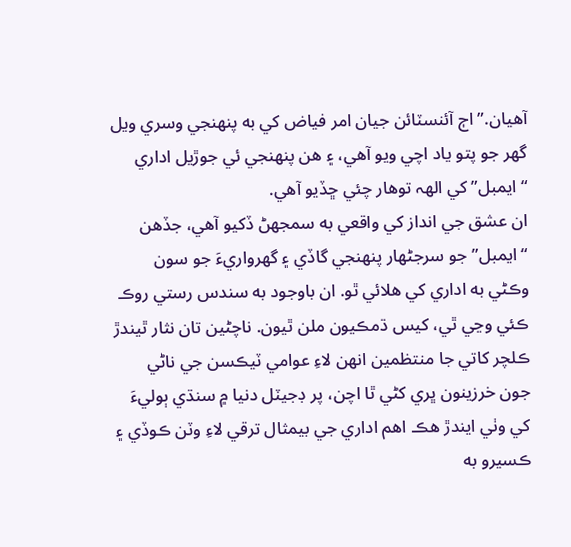آهيان.” اڄ آئنسٽائن جيان امر فياض کي به پنهنجي وسري ويل گھر جو پتو ياد اچي ويو آهي، ۽ ھن پنھنجي ئي جوڙيل اداري “ایمبل” کي الھہ توھار چئي ڇڏيو آهي.
ان عشق جي انداز کي واقعي به سمجھڻ ڏکيو آهي، جڏھن “ايمبل” جو سرجڻهار پنھنجي گاڏي ۽ گھرواريءَ جو سون وڪڻي به اداري کي ھلائي ٿو. ان باوجود به سندس رستي روڪ ڪئي وڃي ٿي، کيس ڌمڪيون ملن ٿيون. ناچڻين تان نثار ٿيندڙ ڪلچر کاتي جا منتظمين انھن لاءِ عوامي ٽيڪسن جي ناڻي جون خرزينون ڀري کڻي ٿا اچن، پر ڊجيٽل دنيا ۾ سنڌي ٻوليءَ کي وٺي ايندڙ ھڪ اھم اداري جي بيمثال ترقي لاءِ وٽن ڪوڏي ۽ ڪسيرو به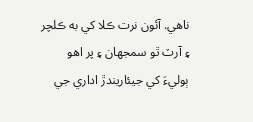ناهي. آئون نرت ڪلا کي به ڪلچر ۽ آرٽ ٿو سمجھان ۽ پر اھو ٻوليءَ کي جيئاريندڙ اداري جي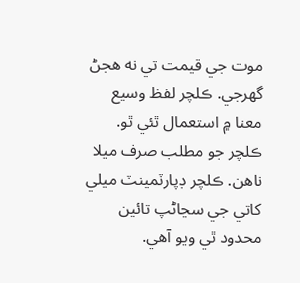موت جي قيمت تي نه ھجڻ گھرجي. ڪلچر لفظ وسيع معنا ۾ استعمال ٿئي ٿو. ڪلچر جو مطلب صرف ميلا ناھن. ڪلچر ڊپارٽمينٽ ميلي کاتي جي سڃاڻپ تائين محدود ٿي ويو آهي.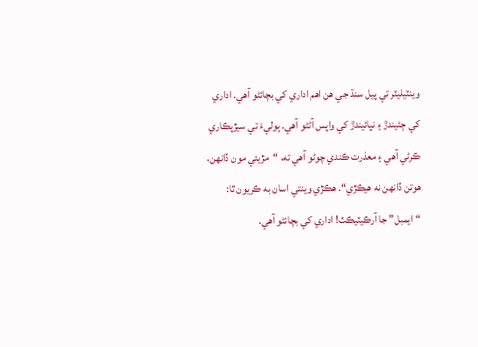وينٽيليٽر تي پيل سنڌ جي ھن اھم اداري کي بچائڻو آهي. اداري کي ڄڻيندڙ ۽ نپائيندڙ کي واپس آڻڻو آهي. ٻوليءَ تي سيڙپڪاري ڪرڻي آھي ۽ معذرت ڪندي چوڻو آهي ته، “مڙيئي مون ڏانهن، ھوتن ڏانهن نه ھيڪڙي“. ھڪڙي وينتي اسان به ڪريون ٿا: “ايمبل” جا آرڪيٽيڪٽ! اداري کي بچائڻو آهي.